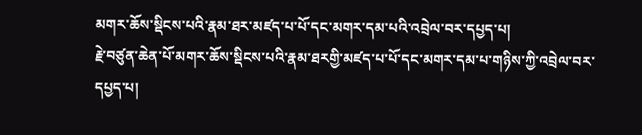མགར་ཆོས་སྡིངས་པའི་རྣམ་ཐར་མཛད་པ་པོ་དང་མགར་དམ་པའི་འབྲེལ་བར་དཔྱད་པ།
རྗེ་བཙུན་ཆེན་པོ་མགར་ཆོས་སྡིངས་པའི་རྣམ་ཐརགྱི་མཛད་པ་པོ་དང་མགར་དམ་པ་གཉིས་ཀྱི་འབྲེལ་བར་དཔྱད་པ།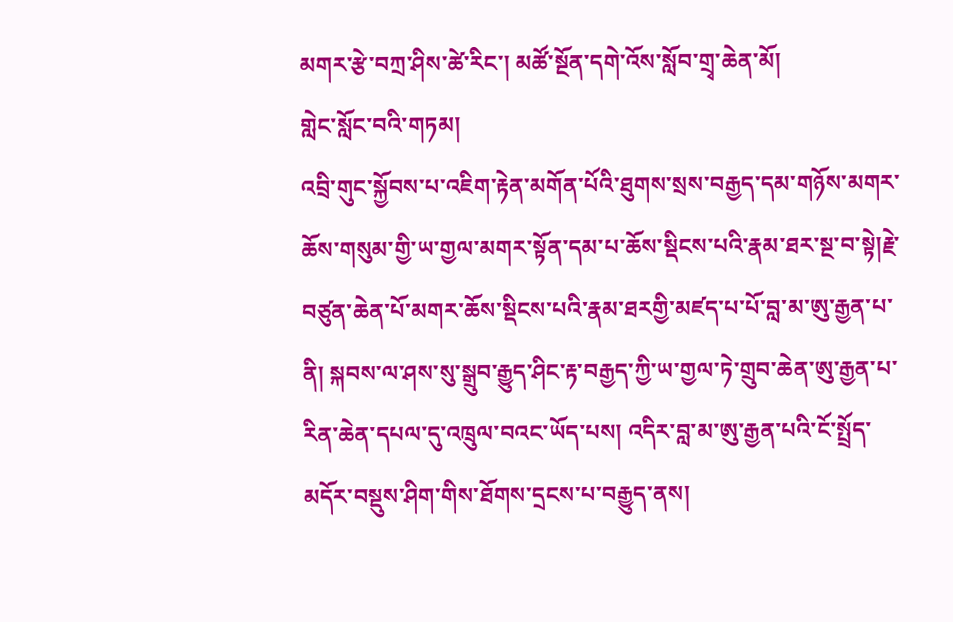མགར་རྩེ་བཀྲ་ཤིས་ཚེ་རིང་། མཚོ་སྔོན་དགེ་འོས་སློབ་གྲྭ་ཆེན་མོ།
གླེང་སློང་བའི་གཏམ།
འབྲི་གུང་སྐྱོབས་པ་འཇིག་རྟེན་མགོན་པོའི་ཐུགས་སྲས་བརྒྱད་དམ་གཉོས་མགར་ཆོས་གསུམ་གྱི་ཡ་གྱལ་མགར་སྟོན་དམ་པ་ཆོས་སྡིངས་པའི་རྣམ་ཐར་སྔ་བ་སྟེ།རྗེ་བཙུན་ཆེན་པོ་མགར་ཆོས་སྡིངས་པའི་རྣམ་ཐརགྱི་མཛད་པ་པོ་བླ་མ་ཨུ་རྒྱན་པ་ནི། སྐབས་ལ་ཤས་སུ་སྒྲུབ་རྒྱུད་ཤིང་རྟ་བརྒྱད་ཀྱི་ཡ་གྱལ་ཏེ་གྲུབ་ཆེན་ཨུ་རྒྱན་པ་རིན་ཆེན་དཔལ་དུ་འཁྲུལ་བའང་ཡོད་པས། འདིར་བླ་མ་ཨུ་རྒྱན་པའི་ངོ་སྤྲོད་མདོར་བསྡུས་ཤིག་གིས་ཐོགས་དྲངས་པ་བརྒྱུད་ནས།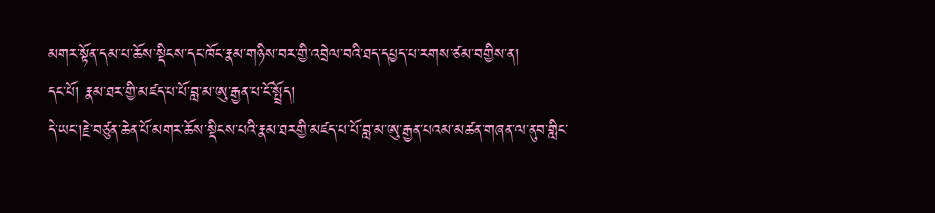མགར་སྟོན་དམ་པ་ཆོས་སྡིངས་དང་ཁོང་རྣམ་གཉིས་བར་གྱི་འབྲེལ་བའི་ཐད་དཔྱད་པ་རགས་ཙམ་བགྱིས་ན།
དང་པོ། རྣམ་ཐར་གྱི་མཛད་པ་པོ་བླ་མ་ཨུ་རྒྱན་པ་ངོ་སྤྲོད།
དེ་ཡང་།རྗེ་བཙུན་ཆེན་པོ་མགར་ཆོས་སྡིངས་པའི་རྣམ་ཐརགྱི་མཛད་པ་པོ་བླ་མ་ཨུ་རྒྱན་པའམ་མཚན་གཞན་ལ་ནུབ་གླིང་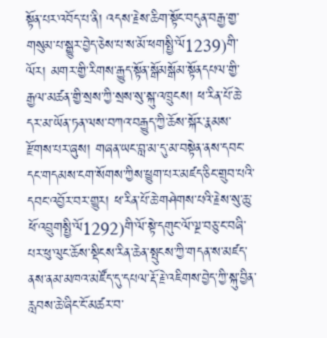སྟོན་པར་འབོད་པ་ནི། འདས་རྗེས་ཆིག་སྟོང་བདུན་བརྒྱ་གྱ་གསུམ་པ་སྒྱུར་བྱེད་ཅེས་པ་ས་མོ་ཕགསྤྱི་ལོ1239)གི་ལོར། མགར་གྱི་རིགས་རྒྱུད་སྟོན་སྒོམསྒོམ་སྟོནདཔལ་གྱི་རྒྱལ་མཚན་གྱི་སྲས་ཀྱི་སྲས་སུ་སྐུ་འཁྲུངས། ཕ་རིན་པོ་ཆེ་དར་མ་ཡོན་ཏན་ལས་བཀའ་བརྒྱུད་ཀྱི་ཆོས་སྐོར་རྣམས་རྫོགས་པར་ཞུས། གཞན་ཡང་བླ་མ་དུ་མ་བསྟེན་ནས་དབང་དང་གདམས་ངག་སོགས་ཀྱིས་ཕྱུག་པར་མཛད་ཅིང་གྲུབ་པའི་དབང་འབྱོར་བར་གྱུར། ཕ་རིན་པོ་ཆེ་གཤེགས་པའི་རྗེས་སུ་ཆུ་ཕོ་འབྲུགསྤྱི་ལོ1292)གི་ལོ་སྟེ་དགུང་ལོ་ལྔ་བཅུ་ང་བཞི་པར་ཕུ་ལུང་ཆོས་སྡིངས་རིན་ཆེན་སྤུངས་ཀྱི་གདན་ས་མཛད་ནས་ནམ་མཁའ་མཛོད་དུ་དཔལ་རྡོ་རྗེ་འཇིགས་བྱེད་ཀྱི་སྐུ་བྱིན་རླབས་ཆེ་ཞིང་ངོ་མཚར་བ་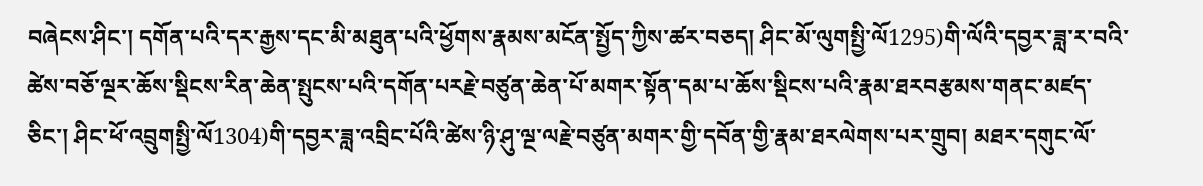བཞེངས་ཤིང་། དགོན་པའི་དར་རྒྱས་དང་མི་མཐུན་པའི་ཕྱོགས་རྣམས་མངོན་སྤྱོད་ཀྱིས་ཚར་བཅད། ཤིང་མོ་ལུགསྤྱི་ལོ1295)གི་ལོའི་དབྱར་ཟླ་ར་བའི་ཚེས་བཅོ་ལྔར་ཆོས་སྡིངས་རིན་ཆེན་སྤུངས་པའི་དགོན་པརརྗེ་བཙུན་ཆེན་པོ་མགར་སྟོན་དམ་པ་ཆོས་སྡིངས་པའི་རྣམ་ཐརབརྩམས་གནང་མཛད་ཅིང་། ཤིང་ཕོ་འབྲུགསྤྱི་ལོ1304)གི་དབྱར་ཟླ་འབྲིང་པོའི་ཚེས་ཉི་ཤུ་ལྔ་ལརྗེ་བཙུན་མགར་གྱི་དབོན་གྱི་རྣམ་ཐརལེགས་པར་གྲུབ། མཐར་དགུང་ལོ་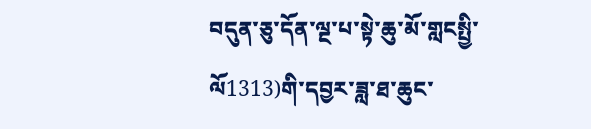བདུན་ཅུ་དོན་ལྔ་པ་སྟེ་ཆུ་མོ་གླངསྤྱི་ལོ1313)གི་དབྱར་ཟླ་ཐ་ཆུང་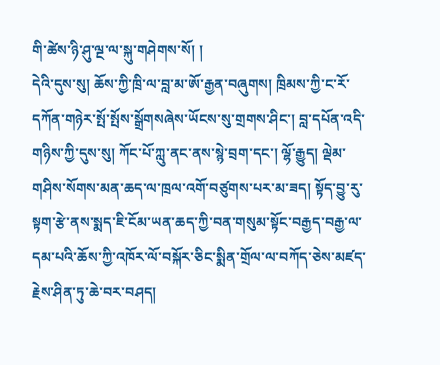གི་ཚེས་ཉི་ཤུ་ལྔ་ལ་སྐུ་གཤེགས་སོ། །
དེའི་དུས་སུ། ཆོས་ཀྱི་ཁྲི་ལ་བླ་མ་ཨོ་རྒྱན་བཞུགས། ཁྲིམས་ཀྱི་ང་རོ་དཀོན་གཉེར་སྤོ་སྤོས་སྒྲོགསཞེས་ཡོངས་སུ་གྲགས་ཤིང་། བླ་དཔོན་འདི་གཉིས་ཀྱི་དུས་སུ། ཀོང་པོ་ཀླུ་ནང་ནས་སྙེ་བྲག་དང་། ལྷོ་རྒྱུད། ལྡེམ་གཤིས་སོགས་མན་ཆད་ལ་ཁྲལ་འགོ་བཙུགས་པར་མ་ཟད། སྟོད་བྱུ་རུ་སྟག་རྩེ་ནས་སྨད་ཇི་ངོམ་ཡན་ཆད་ཀྱི་བན་གསུམ་སྟོང་བརྒྱད་བརྒྱ་ལ་དམ་པའི་ཆོས་ཀྱི་འཁོར་ལོ་བསྐོར་ཅིང་སྨིན་གྲོལ་ལ་བཀོད་ཅེས་མཛད་རྗེས་ཤིན་ཏུ་ཆེ་བར་བཤད།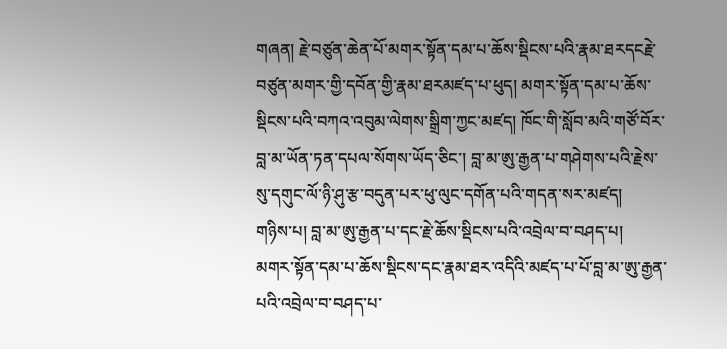གཞན། རྗེ་བཙུན་ཆེན་པོ་མགར་སྟོན་དམ་པ་ཆོས་སྡིངས་པའི་རྣམ་ཐརདངརྗེ་བཙུན་མགར་གྱི་དབོན་གྱི་རྣམ་ཐརམཛད་པ་ཕུད། མགར་སྟོན་དམ་པ་ཆོས་སྡིངས་པའི་བཀའ་འབུམ་ལེགས་སྒྲིག་ཀྱང་མཛད། ཁོང་གི་སློབ་མའི་གཙོ་བོར་བླ་མ་ཡོན་ཏན་དཔལ་སོགས་ཡོད་ཅིང་། བླ་མ་ཨུ་རྒྱན་པ་གཤེགས་པའི་རྗེས་སུ་དགུང་ལོ་ཉི་ཤུ་རྩ་བདུན་པར་ཕུ་ལུང་དགོན་པའི་གདན་སར་མཛད།
གཉིས་པ། བླ་མ་ཨུ་རྒྱན་པ་དང་རྗེ་ཆོས་སྡིངས་པའི་འབྲེལ་བ་བཤད་པ།
མགར་སྟོན་དམ་པ་ཆོས་སྡིངས་དང་རྣམ་ཐར་འདིའི་མཛད་པ་པོ་བླ་མ་ཨུ་རྒྱན་པའི་འབྲེལ་བ་བཤད་པ་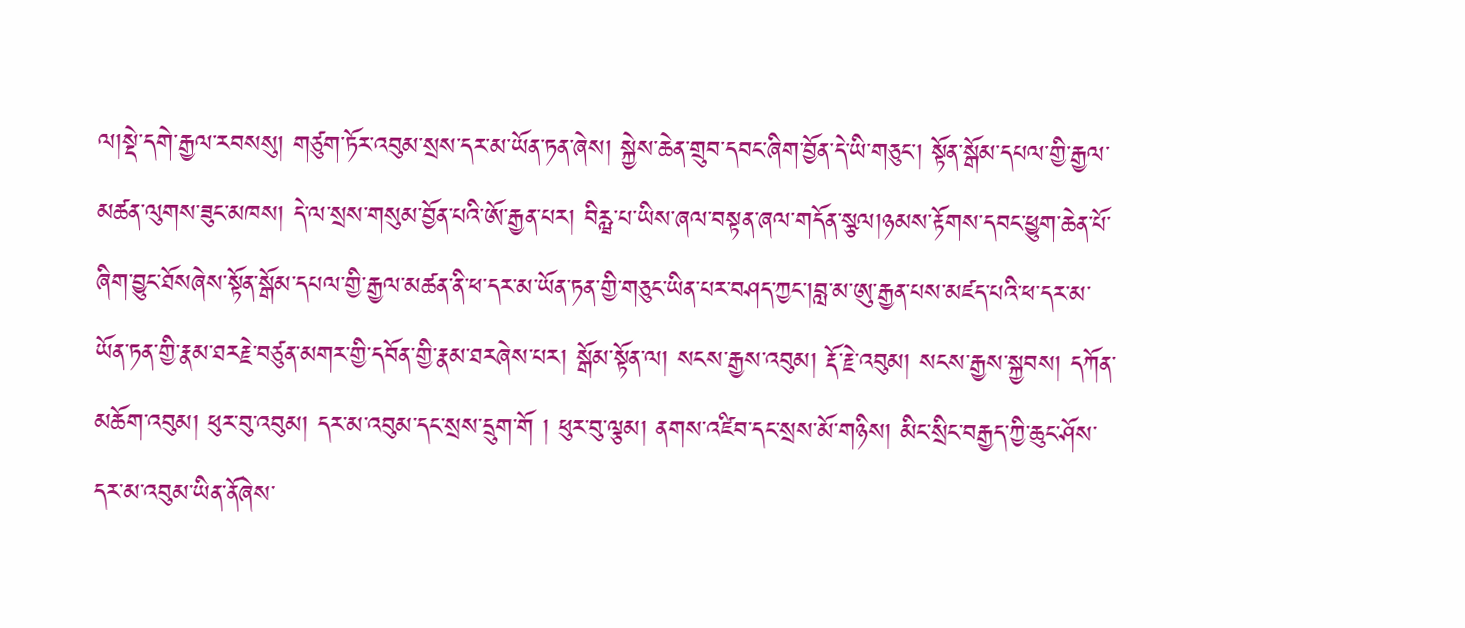ལ།སྡེ་དགེ་རྒྱལ་རབསསུ། གཙུག་ཏོར་འབུམ་སྲས་དར་མ་ཡོན་ཏན་ཞེས། སྐྱེས་ཆེན་གྲུབ་དབང་ཞིག་བྱོན་དེ་ཡི་གཅུང་། སྟོན་སྒོམ་དཔལ་གྱི་རྒྱལ་མཚན་ལུགས་ཟུང་མཁས། དེ་ལ་སྲས་གསུམ་བྱོན་པའི་ཨོ་རྒྱན་པར། བིརྺ་པ་ཡིས་ཞལ་བསྟན་ཞལ་གདོན་སྩལ།ཉམས་རྟོགས་དབང་ཕྱུག་ཆེན་པོ་ཞིག་བྱུང་ཐོསཞེས་སྟོན་སྒོམ་དཔལ་གྱི་རྒྱལ་མཚན་ནི་ཕ་དར་མ་ཡོན་ཏན་གྱི་གཅུང་ཡིན་པར་བཤད་ཀྱང་།བླ་མ་ཨུ་རྒྱན་པས་མཛད་པའི་ཕ་དར་མ་ཡོན་ཏན་གྱི་རྣམ་ཐརརྗེ་བཙུན་མགར་གྱི་དབོན་གྱི་རྣམ་ཐརཞེས་པར། སྒོམ་སྟོན་ལ། སངས་རྒྱས་འབུམ། རྡོ་རྗེ་འབུམ། སངས་རྒྱས་སྐྱབས། དཀོན་མཆོག་འབུམ། ཕུར་བུ་འབུམ། དར་མ་འབུམ་དང་སྲས་དྲུག་གོ ། ཕུར་བུ་ལྕམ། ནགས་འཛིབ་དང་སྲས་མོ་གཉིས། མིང་སྲིང་བརྒྱད་ཀྱི་ཆུང་ཤོས་དར་མ་འབུམ་ཡིན་ནོཞེས་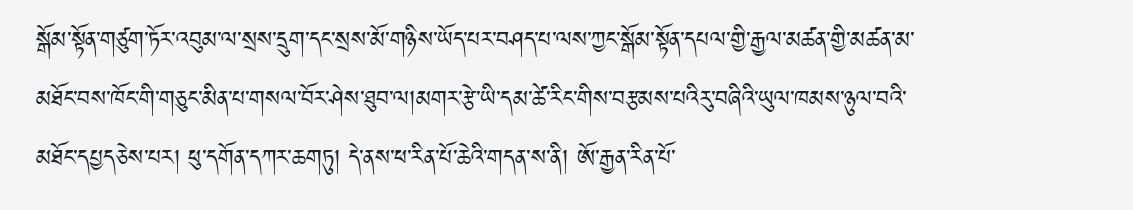སྒོམ་སྟོན་གཙུག་ཏོར་འབུམ་ལ་སྲས་དྲུག་དང་སྲས་མོ་གཉིས་ཡོད་པར་བཤད་པ་ལས་ཀྱང་སྒོམ་སྟོན་དཔལ་གྱི་རྒྱལ་མཚན་གྱི་མཚན་མ་མཐོང་བས་ཁོང་གི་གཅུང་མིན་པ་གསལ་བོར་ཤེས་ཐུབ་ལ།མགར་རྩེ་ཡི་དམ་ཚེ་རིང་གིས་བརྩམས་པའིརུ་བཞིའི་ཡུལ་ཁམས་ཉུལ་བའི་མཐོང་དཔྱདཅེས་པར། ཕུ་དགོན་དཀར་ཆགཏུ། དེ་ནས་ཕ་རིན་པོ་ཆེའི་གདན་ས་ནི། ཨོ་རྒྱན་རིན་པོ་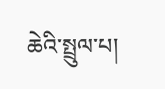ཆེའི་སྤྲུལ་པ།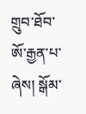གྲུབ་ཐོབ་ཨོ་རྒྱན་པ་ཞེས། སྒོམ་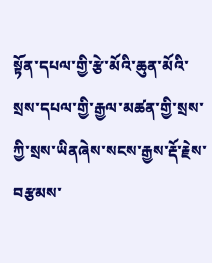སྟོན་དཔལ་གྱི་རྩེ་མོའི་ཆུན་མོའི་སྲས་དཔལ་གྱི་རྒྱལ་མཚན་གྱི་སྲས་ཀྱི་སྲས་ཡིནཞེས་སངས་རྒྱས་རྡོ་རྗེས་བརྩམས་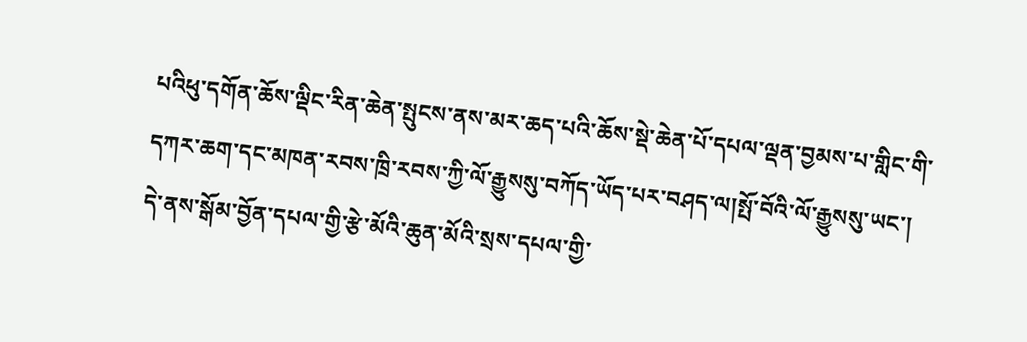པའིཕུ་དགོན་ཆོས་ལྡིང་རིན་ཆེན་སྤུངས་ནས་མར་ཆད་པའི་ཆོས་སྡེ་ཆེན་པོ་དཔལ་ལྡན་བྱམས་པ་གླིང་གི་དཀར་ཆག་དང་མཁན་རབས་ཁྲི་རབས་ཀྱི་ལོ་རྒྱུསསུ་བཀོད་ཡོད་པར་བཤད་ལ།སྤོ་བོའི་ལོ་རྒྱུསསུ་ཡང་། དེ་ནས་སྒོམ་བྱོན་དཔལ་གྱི་རྩེ་མོའི་ཆུན་མོའི་སྲས་དཔལ་གྱི་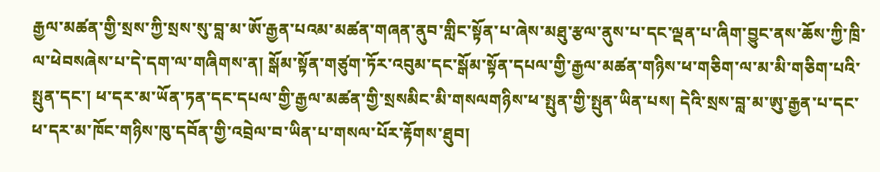རྒྱལ་མཚན་གྱི་སྲས་ཀྱི་སྲས་སུ་བླ་མ་ཨོ་རྒྱན་པའམ་མཚན་གཞན་ནུབ་གླིང་སྟོན་པ་ཞེས་མཐུ་རྩལ་ནུས་པ་དང་ལྡན་པ་ཞིག་བྱུང་ནས་ཆོས་ཀྱི་ཁྲི་ལ་ཕེབསཞེས་པ་དེ་དག་ལ་གཞིགས་ན། སྒོམ་སྟོན་གཙུག་ཏོར་འབུམ་དང་སྒོམ་སྟོན་དཔལ་གྱི་རྒྱལ་མཚན་གཉིས་ཕ་གཅིག་ལ་མ་མི་གཅིག་པའི་སྤུན་དང་། ཕ་དར་མ་ཡོན་ཏན་དང་དཔལ་གྱི་རྒྱལ་མཚན་གྱི་སྲསམིང་མི་གསལགཉིས་ཕ་སྤུན་གྱི་སྤུན་ཡིན་པས། དེའི་སྲས་བླ་མ་ཨུ་རྒྱན་པ་དང་ཕ་དར་མ་ཁོང་གཉིས་ཁུ་དབོན་གྱི་འབྲེལ་བ་ཡིན་པ་གསལ་པོར་རྟོགས་ཐུབ།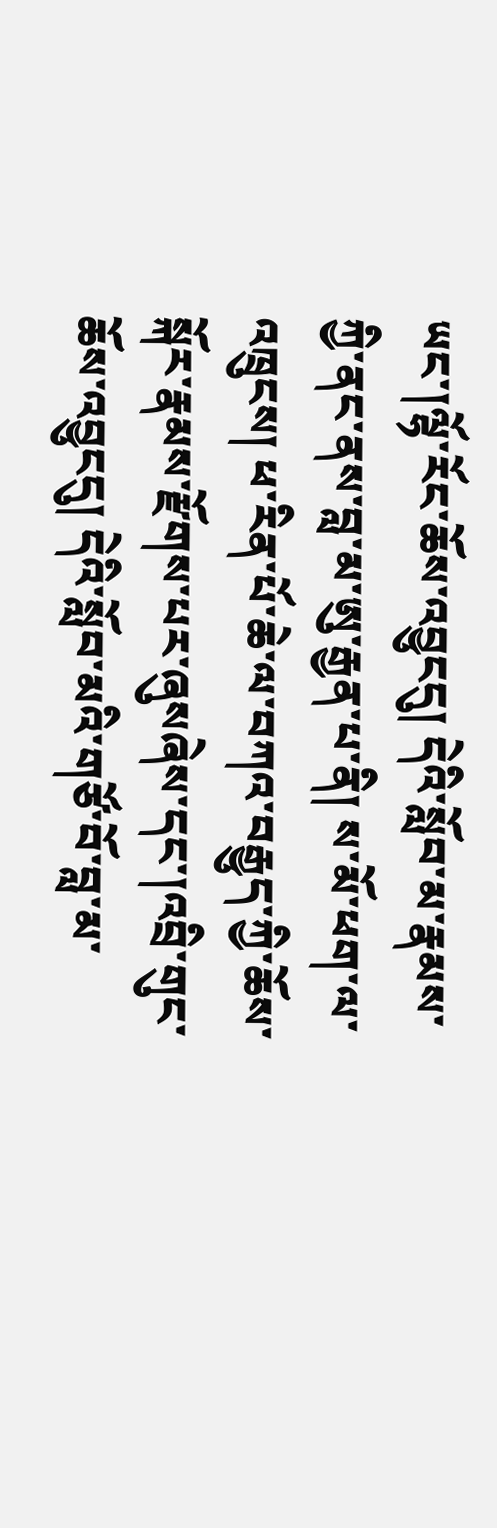ཡང་།ལྷོ་རོང་ཆོས་འབྱུངདུ། དེའི་སློབ་མ་རྣམས་ཀྱི་ནང་ནས་བླ་མ་ཨུ་རྒྱན་པ་ནི། ས་མོ་ཕག་ལ་འཁྲུངས། ཕ་རིན་པོ་ཆེ་ལ་བཀའ་བརྒྱུད་ཀྱི་ཆོས་སྐོར་རྣམས་རྫོགས་པར་ཞུསཞེས་དང་།འབྲི་གུང་ཆོས་འབྱུངདུ། དེའི་སློབ་མའི་གཙོ་བོ་བླ་མ་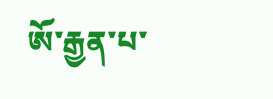ཨོ་རྒྱན་པ་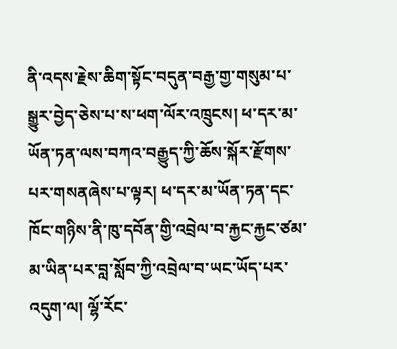ནི་འདས་རྗེས་ཆིག་སྟོང་བདུན་བརྒྱ་གྱ་གསུམ་པ་སྒྱུར་བྱེད་ཅེས་པ་ས་ཕག་ལོར་འཁྲུངས། ཕ་དར་མ་ཡོན་ཏན་ལས་བཀའ་བརྒྱུད་ཀྱི་ཆོས་སྐོར་རྫོགས་པར་གསནཞེས་པ་ལྟར། ཕ་དར་མ་ཡོན་ཏན་དང་ཁོང་གཉིས་ནི་ཁུ་དབོན་གྱི་འབྲེལ་བ་རྐྱང་རྐྱང་ཙམ་མ་ཡིན་པར་བླ་སློབ་ཀྱི་འབྲེལ་བ་ཡང་ཡོད་པར་འདུག་ལ། ལྷོ་རོང་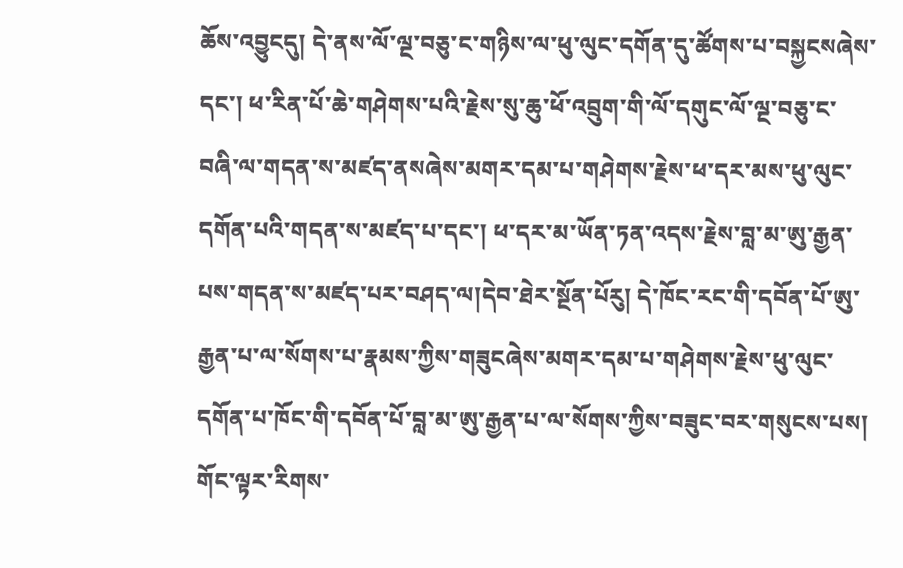ཆོས་འབྱུངདུ། དེ་ནས་ལོ་ལྔ་བཅུ་ང་གཉིས་ལ་ཕུ་ལུང་དགོན་དུ་ཚོགས་པ་བསྐྱངསཞེས་དང་། ཕ་རིན་པོ་ཆེ་གཤེགས་པའི་རྗེས་སུ་ཆུ་ཕོ་འབྲུག་གི་ལོ་དགུང་ལོ་ལྔ་བཅུ་ང་བཞི་ལ་གདན་ས་མཛད་ནསཞེས་མགར་དམ་པ་གཤེགས་རྗེས་ཕ་དར་མས་ཕུ་ལུང་དགོན་པའི་གདན་ས་མཛད་པ་དང་། ཕ་དར་མ་ཡོན་ཏན་འདས་རྗེས་བླ་མ་ཨུ་རྒྱན་པས་གདན་ས་མཛད་པར་བཤད་ལ།དེབ་ཐེར་སྔོན་པོརུ། དེ་ཁོང་རང་གི་དབོན་པོ་ཨུ་རྒྱན་པ་ལ་སོགས་པ་རྣམས་ཀྱིས་གཟུངཞེས་མགར་དམ་པ་གཤེགས་རྗེས་ཕུ་ལུང་དགོན་པ་ཁོང་གི་དབོན་པོ་བླ་མ་ཨུ་རྒྱན་པ་ལ་སོགས་ཀྱིས་བཟུང་བར་གསུངས་པས། གོང་ལྟར་རིགས་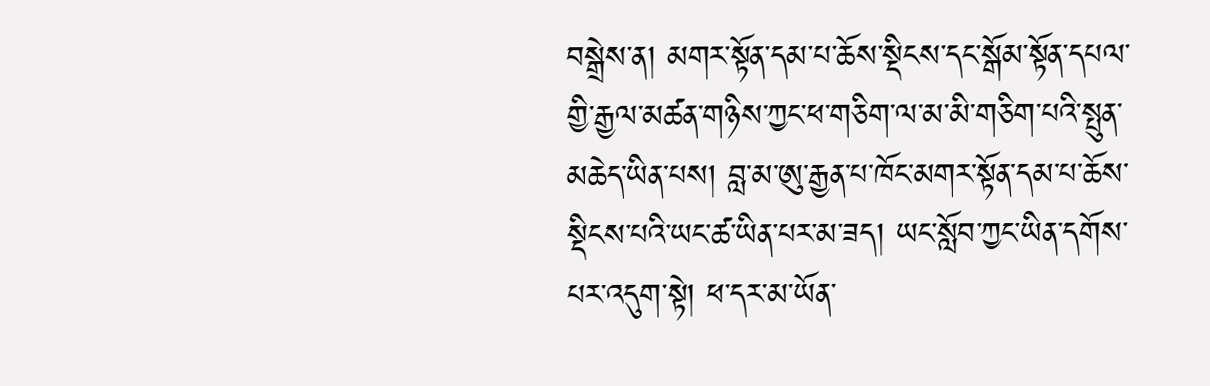བསྒྲེས་ན། མགར་སྟོན་དམ་པ་ཆོས་སྡིངས་དང་སྒོམ་སྟོན་དཔལ་གྱི་རྒྱལ་མཚན་གཉིས་ཀྱང་ཕ་གཅིག་ལ་མ་མི་གཅིག་པའི་སྤུན་མཆེད་ཡིན་པས། བླ་མ་ཨུ་རྒྱན་པ་ཁོང་མགར་སྟོན་དམ་པ་ཆོས་སྡིངས་པའི་ཡང་ཚ་ཡིན་པར་མ་ཟད། ཡང་སློབ་ཀྱང་ཡིན་དགོས་པར་འདུག་སྟེ། ཕ་དར་མ་ཡོན་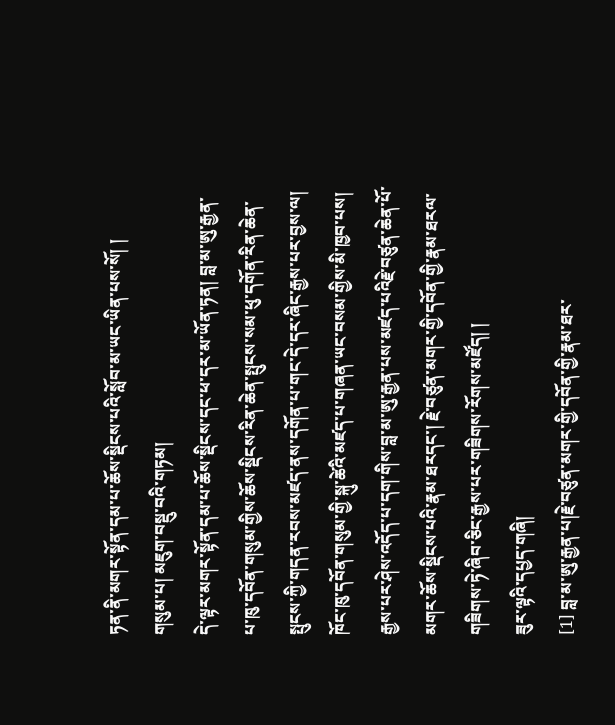ཏན་ནི་མགར་སྟོན་དམ་པ་ཆོས་སྡིངས་པའི་སློབ་མ་ཡང་ཡིན་པས་སོ། །
གསུམ་པ། མཇུག་བསྡུ་བའི་གཏམ།
དེ་ལྟར་མགར་སྟོན་དམ་པ་ཆོས་སྡིངས་དང་ཕ་དར་མ་ཡོན་ཏན། བླ་མ་ཨུ་རྒྱན་པ་ཁུ་དབོན་གསུམ་གྱིས་ཆོས་སྡིངས་རིན་ཆེན་སྤུངས་སམ་ཕུ་དགོན་རིན་ཆེན་སྤུངས་ཀྱི་གདན་རབས་མཛད་ནས་དགོན་པ་གང་དེ་དར་ཞིང་རྒྱས་པར་བྱས་ལ། ཁོང་ཁུ་དབོན་གསུམ་གྱི་སྐུ་ཚེའི་མཛད་པ་གཞན་ཡང་བསམ་གྱིས་མི་ཁྱབ་པས། རྒྱས་པར་ཤེས་འདོད་པ་དག་གིས་བླ་མ་ཨུ་རྒྱན་པས་མཛད་པའིརྗེ་བཙུན་ཆེན་པོ་མགར་ཆོས་སྡིངས་པའི་རྣམ་ཐརདང་། རྗེ་བཙུན་མགར་གྱི་དབོན་གྱི་རྣམ་ཐརལ་གཟིགས་ཏེ་ཞིབ་ཅིང་རྒྱས་པར་གཟིགས་རོགས་མཛོད། །
ཟུར་ལྟའི་དཔྱད་གཞི།
[1] བླ་མ་ཨུ་རྒྱན་པ།རྗེ་བཙུན་མགར་གྱི་དབོན་གྱི་རྣམ་ཐར་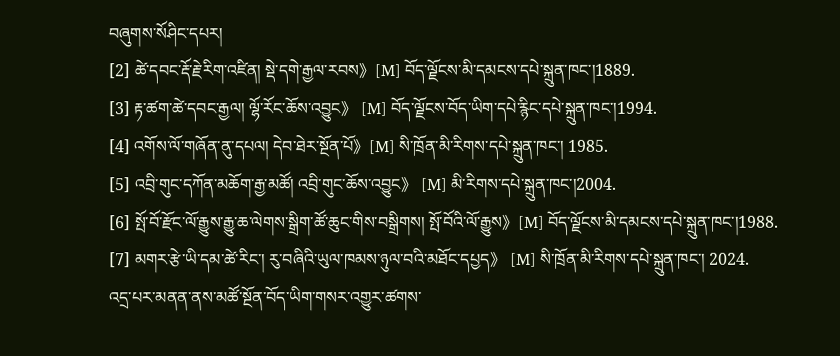བཞུགས་སོཤིང་དཔར།
[2] ཚེ་དབང་རྡོ་རྗེ་རིག་འཛིན། སྡེ་དགེ་རྒྱལ་རབས》[M] བོད་ལྗོངས་མི་དམངས་དཔེ་སྐྲུན་ཁང་།1889.
[3] རྟ་ཚག་ཚེ་དབང་རྒྱལ། ལྷོ་རོང་ཆོས་འབྱུང》 [M] བོད་ལྗོངས་བོད་ཡིག་དཔེ་རྙིང་དཔེ་སྐྲུན་ཁང་།1994.
[4] འགོས་ལོ་གཞོན་ནུ་དཔལ། དེབ་ཐེར་སྔོན་པོ》[M] སི་ཁྲོན་མི་རིགས་དཔེ་སྐྲུན་ཁང་། 1985.
[5] འབྲི་གུང་དཀོན་མཆོག་རྒྱ་མཚོ། འབྲི་གུང་ཆོས་འབྱུང》 [M] མི་རིགས་དཔེ་སྐྲུན་ཁང་།2004.
[6] སྤོ་བོ་རྫོང་ལོ་རྒྱུས་རྒྱུ་ཆ་ལེགས་སྒྲིག་ཚོ་ཆུང་གིས་བསྒྲིགས། སྤོ་བོའི་ལོ་རྒྱུས》[M] བོད་ལྗོངས་མི་དམངས་དཔེ་སྐྲུན་ཁང་།1988.
[7] མགར་རྩེ་ཡི་དམ་ཚེ་རིང་། རུ་བཞིའི་ཡུལ་ཁམས་ཉུལ་བའི་མཐོང་དཔྱད》 [M] སི་ཁྲོན་མི་རིགས་དཔེ་སྐྲུན་ཁང་། 2024.
འདྲ་པར་མནན་ནས་མཚོ་སྔོན་བོད་ཡིག་གསར་འགྱུར་ཚགས་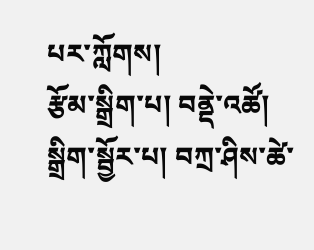པར་ཀློགས།
རྩོམ་སྒྲིག་པ། བནྡེ་འཚོ།
སྒྲིག་སྦྱོར་པ། བཀྲ་ཤིས་ཚེ་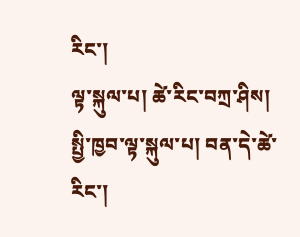རིང་།
ལྟ་སྐུལ་པ། ཚེ་རིང་བཀྲ་ཤིས།
སྤྱི་ཁྱབ་ལྟ་སྐུལ་པ། བན་དེ་ཚེ་རིང་།